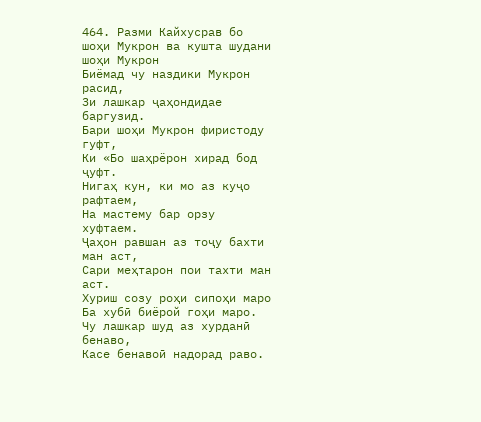464. Разми Кайхусрав бо шоҳи Мукрон ва кушта шудани шоҳи Мукрон
Биёмад чу наздики Мукрон расид,
Зи лашкар ҷаҳондидае баргузид.
Бари шоҳи Мукрон фиристоду гуфт,
Ки «Бо шаҳрёрон хирад бод ҷуфт.
Нигаҳ кун, ки мо аз куҷо рафтаем,
На мастему бар орзу хуфтаем.
Ҷаҳон равшан аз тоҷу бахти ман аст,
Сари меҳтарон пои тахти ман аст.
Хуриш созу роҳи сипоҳи маро
Ба хубӣ биёрой гоҳи маро.
Чу лашкар шуд аз хурданӣ бенаво,
Касе бенавоӣ надорад раво.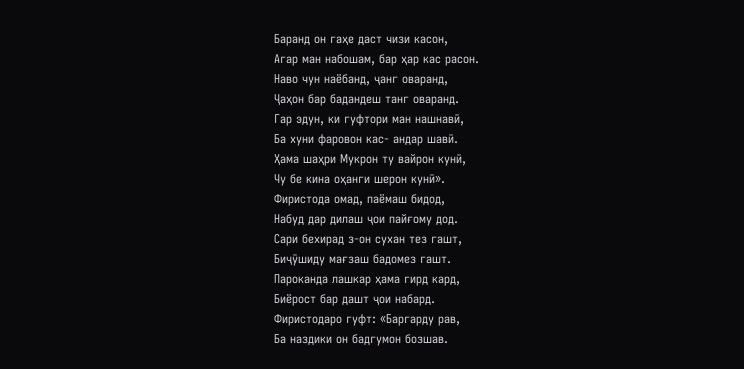Баранд он гаҳе даст чизи касон,
Агар ман набошам, бар ҳар кас расон.
Наво чун наёбанд, ҷанг оваранд,
Ҷаҳон бар бадандеш танг оваранд.
Гар эдун, ки гуфтори ман нашнавӣ,
Ба хуни фаровон кас- андар шавӣ.
Ҳама шаҳри Мукрон ту вайрон кунӣ,
Чу бе кина оҳанги шерон кунӣ».
Фиристода омад, паёмаш бидод,
Набуд дар дилаш ҷои пайғому дод.
Сари бехирад з-он сухан тез гашт,
Биҷӯшиду мағзаш бадомез гашт.
Пароканда лашкар ҳама гирд кард,
Биёрост бар дашт ҷои набард.
Фиристодаро гуфт: «Баргарду рав,
Ба наздики он бадгумон бозшав.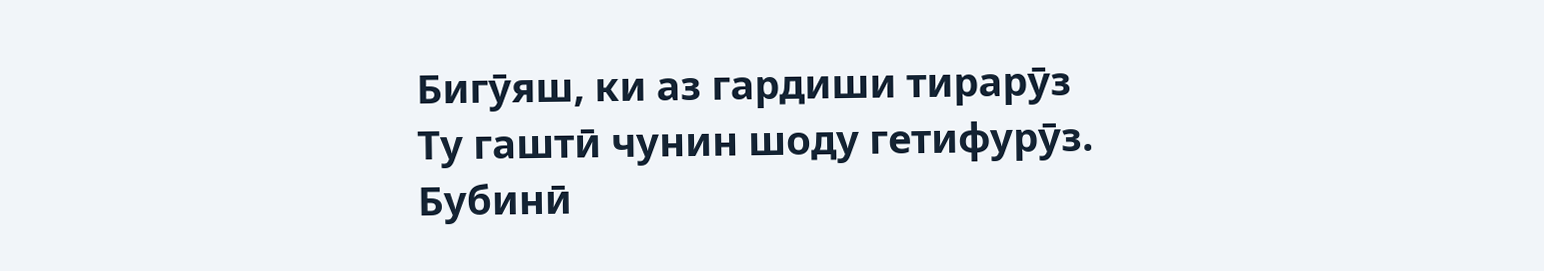Бигӯяш, ки аз гардиши тирарӯз
Ту гаштӣ чунин шоду гетифурӯз.
Бубинӣ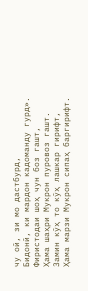чу оӣ, зи мо дастбурд,
Бидонӣ, ки мардон кадоманду гурд».
Фиристодаи шоҳ чун боз гашт,
Ҳама шаҳри Мукрон пуровоз гашт.
Замин кӯҳ то кӯҳ лашкар гирифт,
Ҳама марзи Мукрон сипаҳ баргирифт.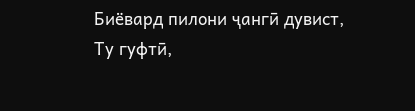Биёвард пилони ҷангӣ дувист,
Ту гуфтӣ,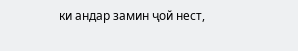ки андар замин ҷой нест,